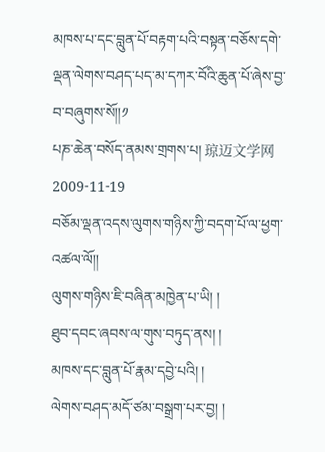མཁས་པ་དང་བླུན་པོ་བརྟག་པའི་བསྟན་བཅོས་དགེ་ལྡན་ལེགས་བཤད་པད་མ་དཀར་བོའི་ཆུན་པོ་ཞེས་བྱ་བ་བཞུགས་སོ།།༡
པཎ་ཆེན་བསོད་ནམས་གྲགས་པ། 琼迈文学网 2009-11-19
བཅོམ་ལྡན་འདས་ལུགས་གཉིས་ཀྱི་བདག་པོ་ལ་ཕྱག་འཚལ་ལོ།།
ལུགས་གཉིས་ཇི་བཞིན་མཁྱེན་པ་ཡི། །
ཐུབ་དབང་ཞབས་ལ་གུས་བཏུད་ནས། །
མཁས་དང་བླུན་པོ་རྣམ་དབྱེ་པའི། །
ལེགས་བཤད་མདོ་ཙམ་བསྒྲག་པར་བྱ། །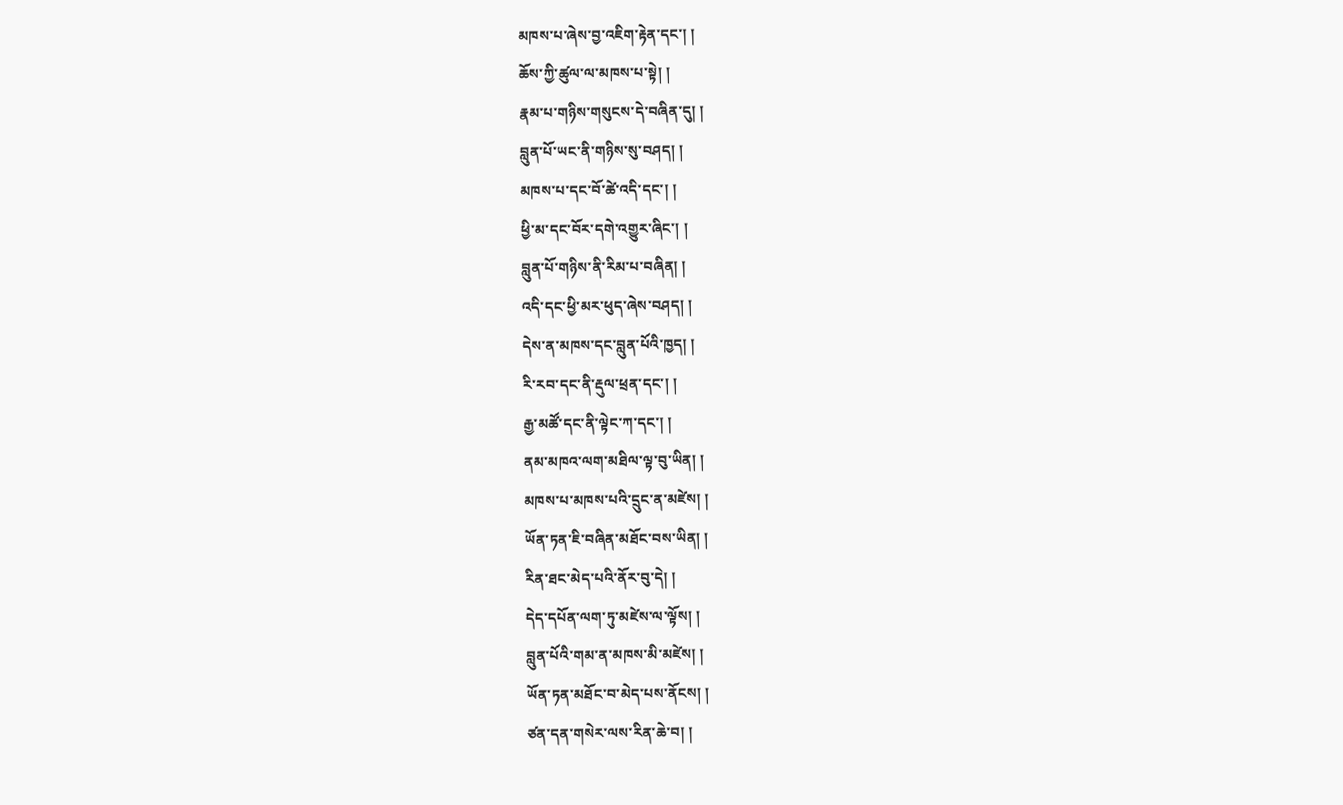མཁས་པ་ཞེས་བྱ་འཇིག་རྟེན་དང་། །
ཆོས་ཀྱི་ཚུལ་ལ་མཁས་པ་སྟེ། །
རྣམ་པ་གཉིས་གསུངས་དེ་བཞིན་དུ། །
བླུན་པོ་ཡང་ནི་གཉིས་སུ་བཤད། །
མཁས་པ་དང་བོ་ཚེ་འདི་དང་། །
ཕྱི་མ་དང་བོར་དགེ་འགྱུར་ཞིང་། །
བླུན་པོ་གཉིས་ནི་རིམ་པ་བཞིན། །
འདི་དང་ཕྱི་མར་ཕུད་ཞེས་བཤད། །
དེས་ན་མཁས་དང་བླུན་པོའི་ཁྱད། །
རི་རབ་དང་ནི་རྡུལ་ཕྲན་དང་། །
རྒྱ་མཚོ་དང་ནི་ལྟེང་ཀ་དང་། །
ནམ་མཁའ་ལག་མཐིལ་ལྟ་བུ་ཡིན། །
མཁས་པ་མཁས་པའི་དྲུང་ན་མཛེས། །
ཡོན་ཏན་ཇི་བཞིན་མཐོང་བས་ཡིན། །
རིན་ཐང་མེད་པའི་ནོར་བུ་དེ། །
དེད་དཔོན་ལག་ཏུ་མཛེས་ལ་ལྟོས། །
བླུན་པོའི་གམ་ན་མཁས་མི་མཛེས། །
ཡོན་ཏན་མཐོང་བ་མེད་པས་ནོངས། །
ཙན་དན་གསེར་ལས་རིན་ཆེ་བ། །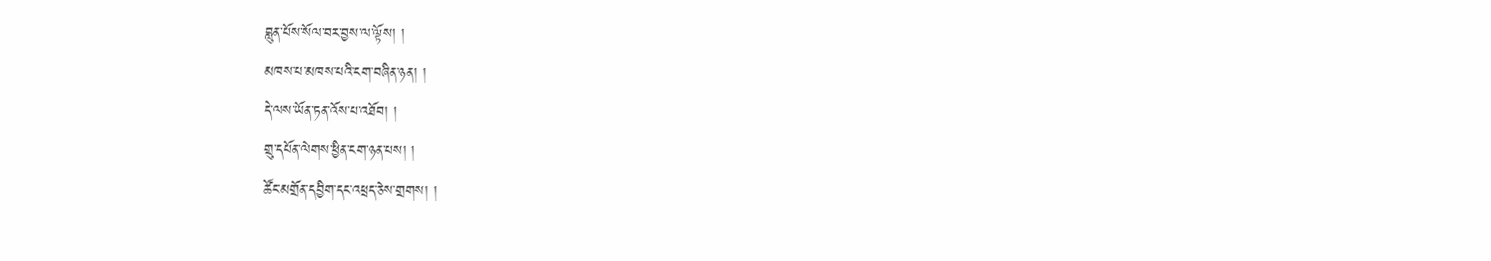བླུན་པོས་སོལ་བར་བྱས་ལ་ལྟོས། །
མཁས་པ་མཁས་པའི་ངག་བཞིན་ཉན། །
དེ་ལས་ཡོན་ཏན་འོས་པ་འཐོབ། །
གྲུ་དཔོན་ལེགས་ཕྱིན་ངག་ཉན་པས། །
ཚོང་མགྲོན་དབྱིག་དང་འཕྲད་ཅེས་གྲགས། །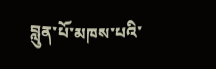བླུན་པོ་མཁས་པའི་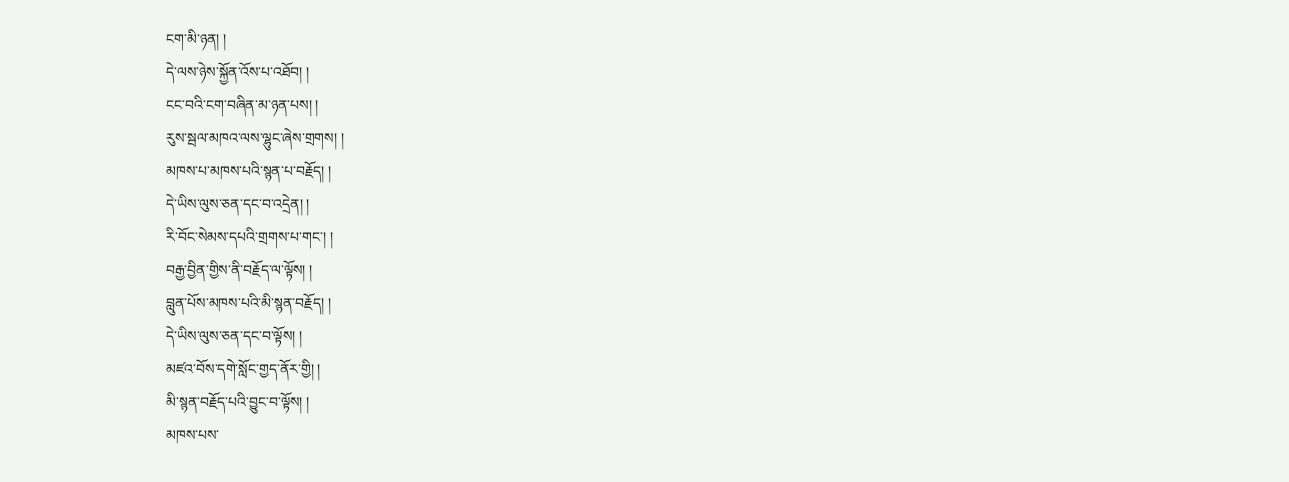ངག་མི་ཉན། །
དེ་ལས་ཉེས་སྐྱོན་འོས་པ་འཐོབ། །
ངང་བའི་ངག་བཞིན་མ་ཉན་པས། །
རུས་སྦལ་མཁའ་ལས་ལྷུང་ཞེས་གྲགས། །
མཁས་པ་མཁས་པའི་སྙན་པ་བརྗོད། །
དེ་ཡིས་ལུས་ཅན་དང་བ་འདྲེན། །
རི་བོང་སེམས་དཔའི་གྲགས་པ་གང་། །
བརྒྱ་བྱིན་གྱིས་ནི་བརྗོད་ལ་ལྟོས། །
བླུན་པོས་མཁས་པའི་མི་སྙན་བརྗོད། །
དེ་ཡིས་ལུས་ཅན་དང་བ་ལྟོས། །
མཛའ་བོས་དགེ་སློང་གྱད་ནོར་གྱི། །
མི་སྙན་བརྗོད་པའི་བྱུང་བ་ལྟོས། །
མཁས་པས་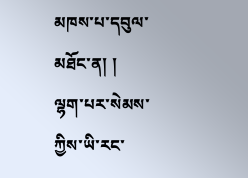མཁས་པ་དབུལ་མཐོང་ན། །
ལྷག་པར་སེམས་ཀྱིས་ཡི་རང་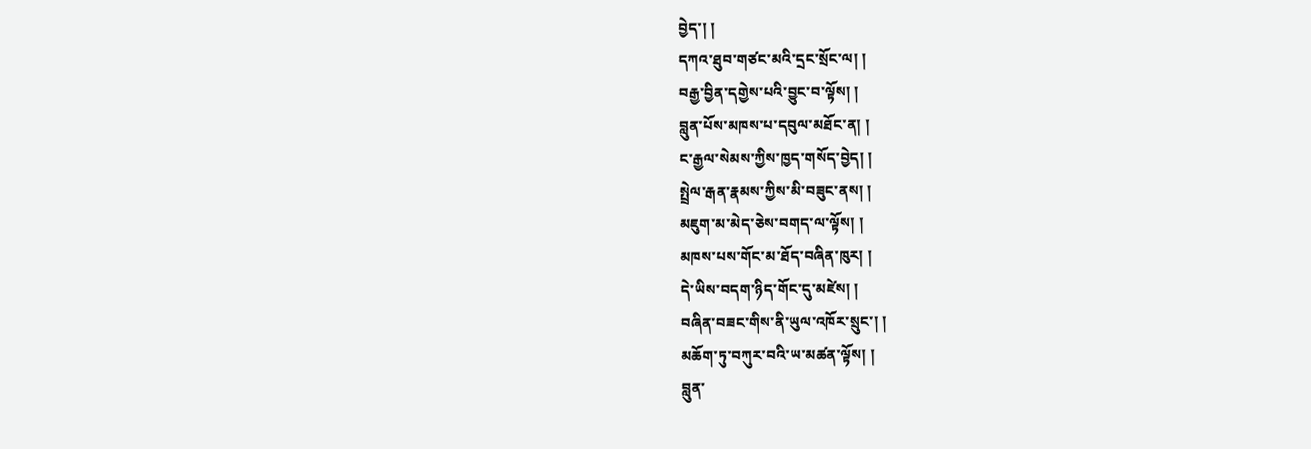བྱེད་། །
དཀའ་ཐུབ་གཙང་མའི་དྲང་སྲོང་ལ། །
བརྒྱ་བྱིན་དགྱེས་པའི་བྱུང་བ་ལྟོས། །
བླུན་པོས་མཁས་པ་དབུལ་མཐོང་ན། །
ང་རྒྱལ་སེམས་ཀྱིས་ཁྱད་གསོད་བྱེད། །
སྤྲེལ་རྒན་རྣམས་ཀྱིས་མི་བཟུང་ནས། །
མཇུག་མ་མེད་ཅེས་བགད་ལ་ལྟོས། །
མཁས་པས་གོང་མ་ཐོད་བཞིན་ཁུར། །
དེ་ཡིས་བདག་ཉིད་གོང་དུ་མཛེས། །
བཞིན་བཟང་གིས་ནི་ཡུལ་འཁོར་སྲུང་། །
མཆོག་ཏུ་བཀུར་བའི་ཡ་མཚན་ལྟོས། །
བླུན་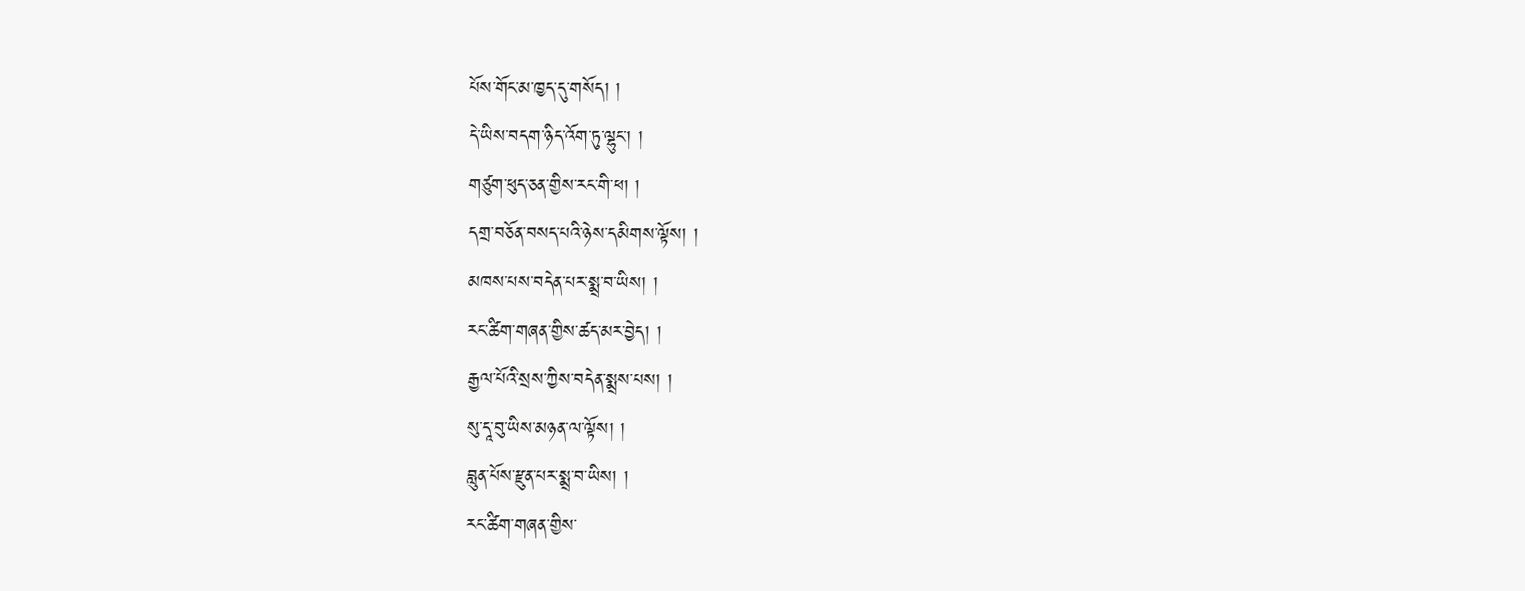པོས་གོང་མ་ཁྱད་དུ་གསོད། །
དེ་ཡིས་བདག་ཉིད་འོག་ཏུ་ལྷུང་། །
གཙུག་ཕུད་ཅན་གྱིས་རང་གི་ཕ། །
དགྲ་བཅོན་བསད་པའི་ཉེས་དམིགས་ལྟོས། །
མཁས་པས་བདེན་པར་སྨྲ་བ་ཡིས། །
རང་ཚིག་གཞན་གྱིས་ཚད་མར་བྱེད། །
རྒྱལ་པོའི་སྲས་ཀྱིས་བདེན་སྨྲས་པས། །
སུ་དཱ་བུ་ཡིས་མཉན་ལ་ལྟོས། །
བླུན་པོས་རྫུན་པར་སྨྲ་བ་ཡིས། །
རང་ཚིག་གཞན་གྱིས་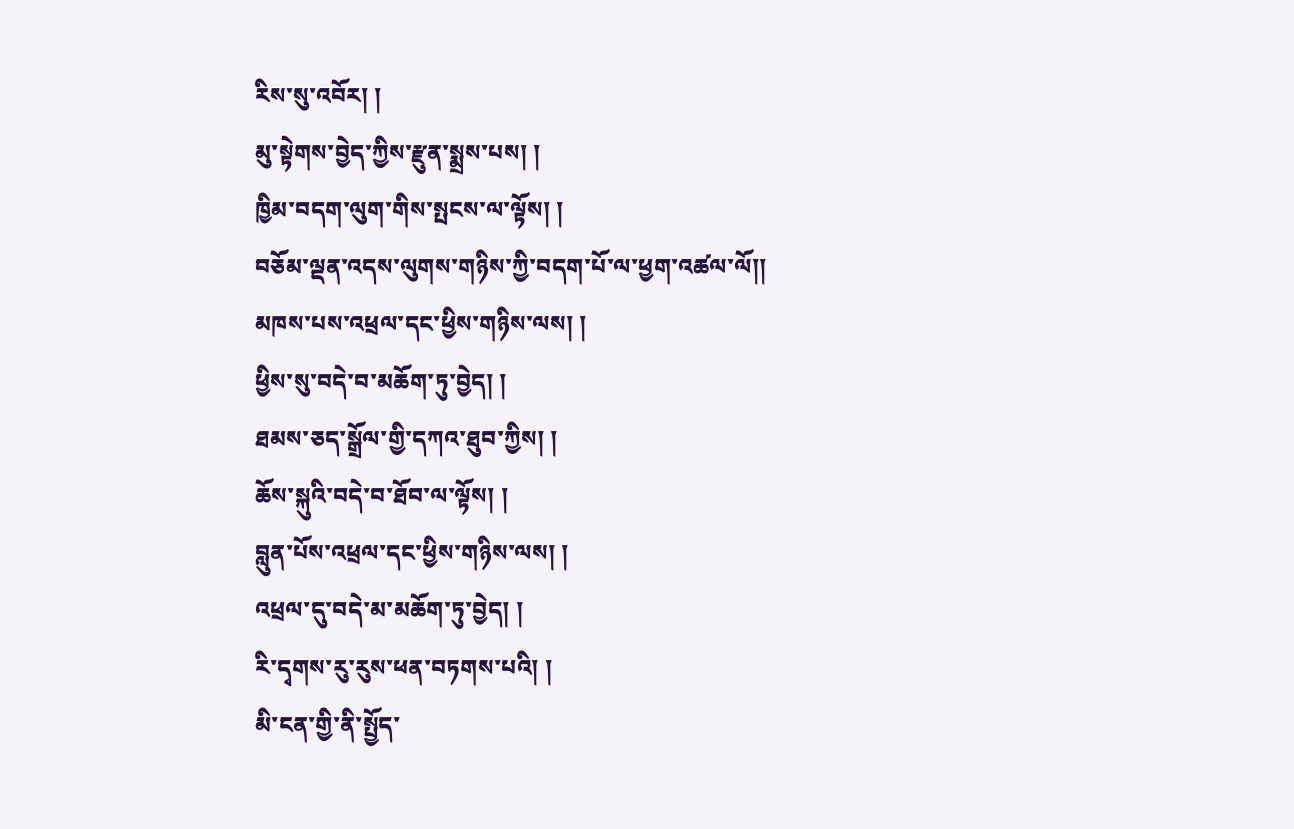རིས་སུ་འབོར། །
མུ་སྟེགས་བྱེད་ཀྱིས་རྫུན་སྨྲས་པས། །
ཁྱིམ་བདག་ལུག་གིས་སྤངས་ལ་ལྟོས། །
བཅོམ་ལྡན་འདས་ལུགས་གཉིས་ཀྱི་བདག་པོ་ལ་ཕྱག་འཚལ་ལོ།།
མཁས་པས་འཕྲལ་དང་ཕྱིས་གཉིས་ལས། །
ཕྱིས་སུ་བདེ་བ་མཆོག་ཏུ་བྱེད། །
ཐམས་ཅད་སྒྲོལ་གྱི་དཀའ་ཐུབ་ཀྱིས། །
ཆོས་སྐུའི་བདེ་བ་ཐོབ་ལ་ལྟོས། །
བླུན་པོས་འཕྲལ་དང་ཕྱིས་གཉིས་ལས། །
འཕྲལ་དུ་བདེ་མ་མཆོག་ཏུ་བྱེད། །
རི་དྭགས་རུ་རུས་ཕན་བཏགས་པའི། །
མི་ངན་གྱི་ནི་སྤྱོད་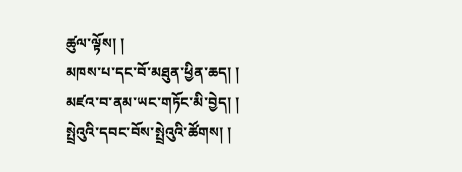ཚུལ་ལྟོས། །
མཁས་པ་དང་བོ་མཐུན་ཕྱིན་ཆད། །
མཛའ་བ་ནམ་ཡང་གཏོང་མི་བྱེད། །
སྤྲེའུའི་དབང་བོས་སྤྲེའུའི་ཚོགས། །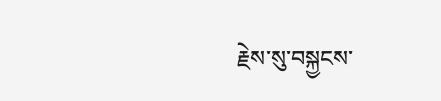རྗེས་སུ་བསྐྱངས་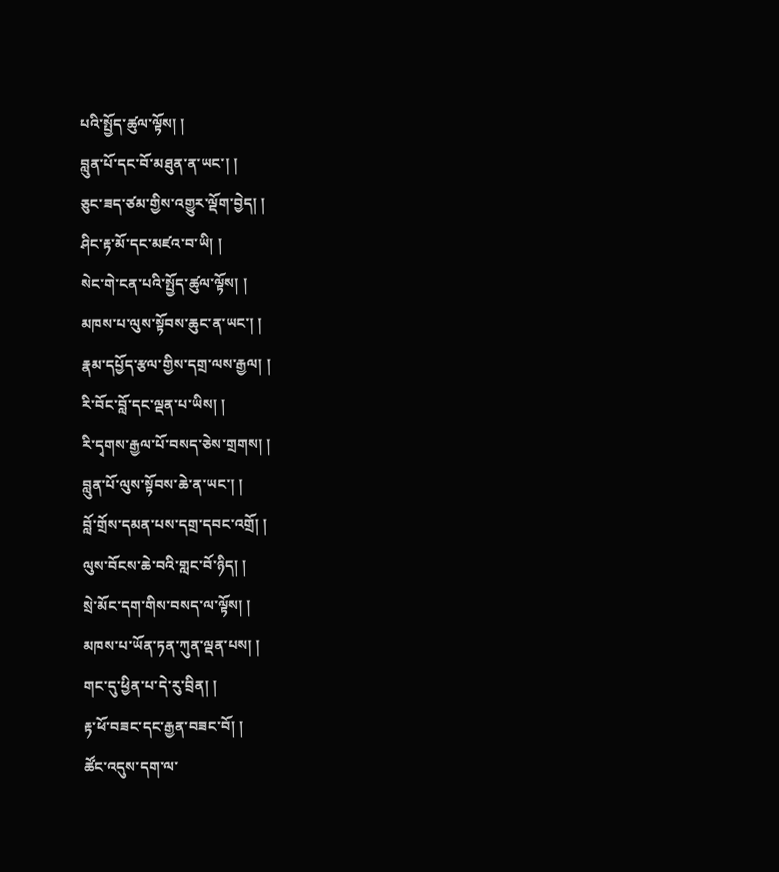པའི་སྤྱོད་ཚུལ་ལྟོས། །
བླུན་པོ་དང་བོ་མཐུན་ན་ཡང་། །
ཅུང་ཟད་ཙམ་གྱིས་འགྱུར་ལྡོག་བྱེད། །
ཤིང་རྟ་མོ་དང་མཛའ་བ་ཡི། །
སེང་གེ་ངན་པའི་སྤྱོད་ཚུལ་ལྟོས། །
མཁས་པ་ལུས་སྟོབས་ཆུང་ན་ཡང་། །
རྣམ་དཔྱོད་རྩལ་གྱིས་དགྲ་ལས་རྒྱལ། །
རི་བོང་བློ་དང་ལྡན་པ་ཡིས། །
རི་དྭགས་རྒྱལ་པོ་བསད་ཅེས་གྲགས། །
བླུན་པོ་ལུས་སྟོབས་ཆེ་ན་ཡང་། །
བློ་གྲོས་དམན་པས་དགྲ་དབང་འགྲོ། །
ལུས་བོངས་ཆེ་བའི་གླང་བོ་ཉིད། །
སྲེ་མོང་དག་གིས་བསད་ལ་ལྟོས། །
མཁས་པ་ཡོན་ཏན་ཀུན་ལྡན་པས། །
གང་དུ་ཕྱིན་པ་དེ་རུ་བྲིན། །
རྟ་ཕོ་བཟང་དང་རྒྱན་བཟང་བོ། །
ཚོང་འདུས་དག་ལ་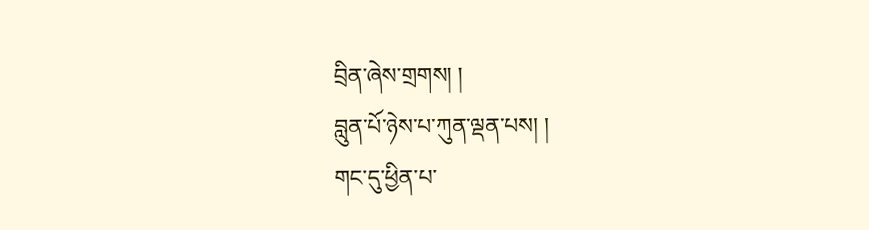བྲིན་ཞེས་གྲགས། །
བླུན་པོ་ཉེས་པ་ཀུན་ལྡན་པས། །
གང་དུ་ཕྱིན་པ་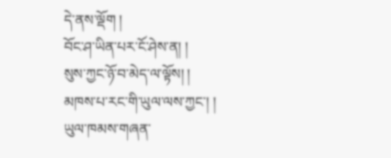དེ་ནས་ལྡོག །
བོང་ཤ་ཡིན་པར་ངོ་ཤེས་ན། །
སུས་ཀྱང་ཉོ་བ་མེད་ལ་ལྟོས། །
མཁས་པ་རང་གི་ཡུལ་ལས་ཀྱང་། །
ཡུལ་ཁམས་གཞན་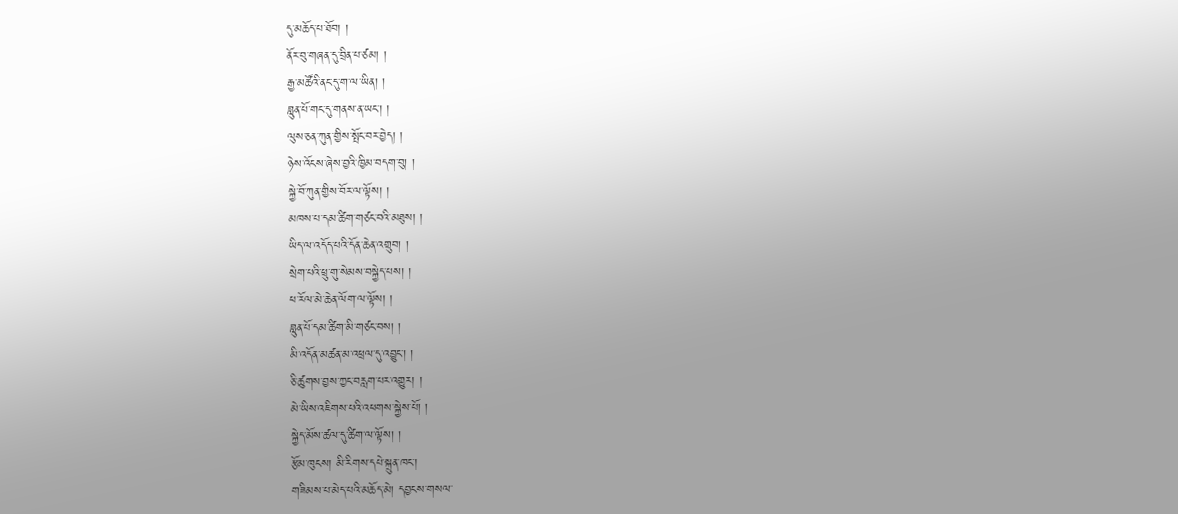དུ་མཆོད་པ་ཐོབ། །
ནོར་བུ་གཞན་དུ་བྲིན་པ་ཙམ། །
རྒྱ་མཚོའི་ནང་དུ་ག་ལ་ཡིན། །
བླུན་པོ་གང་དུ་གནས་ན་ཡང་། །
ལུས་ཅན་ཀུན་གྱིས་སྤོང་བར་བྱེད། །
ཉེས་འོངས་ཞེས་བྱའི་ཁྱིམ་བདག་བུ། །
སྐྱེ་བོ་ཀུན་གྱིས་བོར་ལ་ལྟོས། །
མཁས་པ་དམ་ཚིག་གཙང་བའི་མཐུས། །
ཡིད་ལ་འདོད་པའི་དོན་ཆེན་འགྲུབ། །
སྲེག་པའི་ཕྲུ་གུ་སེམས་བསྐྱེད་པས། །
ཕ་རོལ་མེ་ཆེན་ལོག་ལ་ལྟོས། །
བླུན་པོ་དམ་ཚིག་མི་གཙང་བས། །
མི་འདོན་མཚན་མ་འཕྲལ་དུ་འབྱུང་། །
ཅི་ཚུགས་བྱས་ཀྱང་བརླག་པར་འགྱུར། །
མེ་ཡིས་འཇིགས་པའི་འཕགས་སྐྱེས་པོ། །
སྐྱེད་མོས་ཚལ་དུ་ཚིག་ལ་ལྟོས། །
རྩོམ་ཁུངས། མི་རིགས་དཔེ་སྐྲུན་ཁང་།
གཟིམས་པ་མེད་པའི་མཆོད་མེ། དབྱངས་གསལ་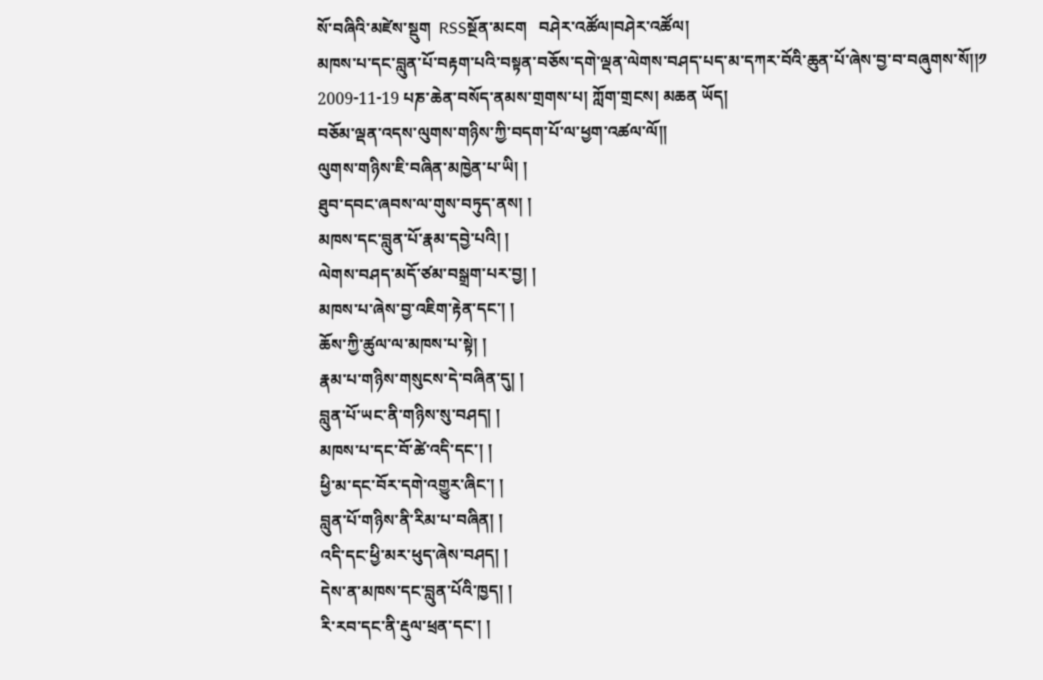སོ་བཞིའི་མཛེས་སྡུག  RSSསྔོན་མངག   བཤེར་འཚོལ།བཤེར་འཚོལ།
མཁས་པ་དང་བླུན་པོ་བརྟག་པའི་བསྟན་བཅོས་དགེ་ལྡན་ལེགས་བཤད་པད་མ་དཀར་བོའི་ཆུན་པོ་ཞེས་བྱ་བ་བཞུགས་སོ།།༡
2009-11-19 པཎ་ཆེན་བསོད་ནམས་གྲགས་པ། ཀློག་གྲངས། མཆན ཡོད།
བཅོམ་ལྡན་འདས་ལུགས་གཉིས་ཀྱི་བདག་པོ་ལ་ཕྱག་འཚལ་ལོ།།
ལུགས་གཉིས་ཇི་བཞིན་མཁྱེན་པ་ཡི། །
ཐུབ་དབང་ཞབས་ལ་གུས་བཏུད་ནས། །
མཁས་དང་བླུན་པོ་རྣམ་དབྱེ་པའི། །
ལེགས་བཤད་མདོ་ཙམ་བསྒྲག་པར་བྱ། །
མཁས་པ་ཞེས་བྱ་འཇིག་རྟེན་དང་། །
ཆོས་ཀྱི་ཚུལ་ལ་མཁས་པ་སྟེ། །
རྣམ་པ་གཉིས་གསུངས་དེ་བཞིན་དུ། །
བླུན་པོ་ཡང་ནི་གཉིས་སུ་བཤད། །
མཁས་པ་དང་བོ་ཚེ་འདི་དང་། །
ཕྱི་མ་དང་བོར་དགེ་འགྱུར་ཞིང་། །
བླུན་པོ་གཉིས་ནི་རིམ་པ་བཞིན། །
འདི་དང་ཕྱི་མར་ཕུད་ཞེས་བཤད། །
དེས་ན་མཁས་དང་བླུན་པོའི་ཁྱད། །
རི་རབ་དང་ནི་རྡུལ་ཕྲན་དང་། །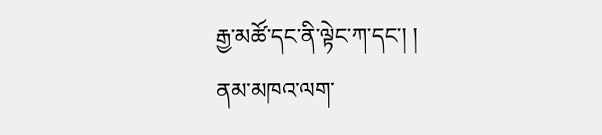རྒྱ་མཚོ་དང་ནི་ལྟེང་ཀ་དང་། །
ནམ་མཁའ་ལག་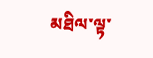མཐིལ་ལྟ་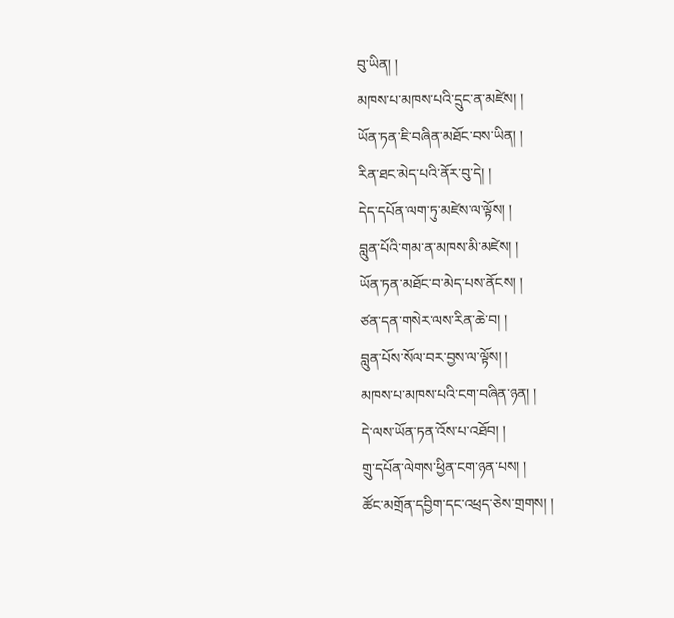བུ་ཡིན། །
མཁས་པ་མཁས་པའི་དྲུང་ན་མཛེས། །
ཡོན་ཏན་ཇི་བཞིན་མཐོང་བས་ཡིན། །
རིན་ཐང་མེད་པའི་ནོར་བུ་དེ། །
དེད་དཔོན་ལག་ཏུ་མཛེས་ལ་ལྟོས། །
བླུན་པོའི་གམ་ན་མཁས་མི་མཛེས། །
ཡོན་ཏན་མཐོང་བ་མེད་པས་ནོངས། །
ཙན་དན་གསེར་ལས་རིན་ཆེ་བ། །
བླུན་པོས་སོལ་བར་བྱས་ལ་ལྟོས། །
མཁས་པ་མཁས་པའི་ངག་བཞིན་ཉན། །
དེ་ལས་ཡོན་ཏན་འོས་པ་འཐོབ། །
གྲུ་དཔོན་ལེགས་ཕྱིན་ངག་ཉན་པས། །
ཚོང་མགྲོན་དབྱིག་དང་འཕྲད་ཅེས་གྲགས། །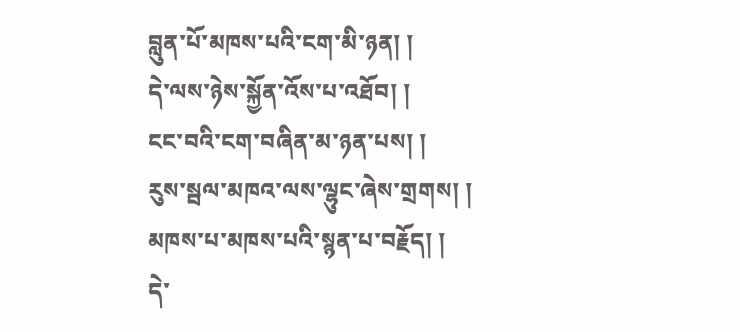བླུན་པོ་མཁས་པའི་ངག་མི་ཉན། །
དེ་ལས་ཉེས་སྐྱོན་འོས་པ་འཐོབ། །
ངང་བའི་ངག་བཞིན་མ་ཉན་པས། །
རུས་སྦལ་མཁའ་ལས་ལྷུང་ཞེས་གྲགས། །
མཁས་པ་མཁས་པའི་སྙན་པ་བརྗོད། །
དེ་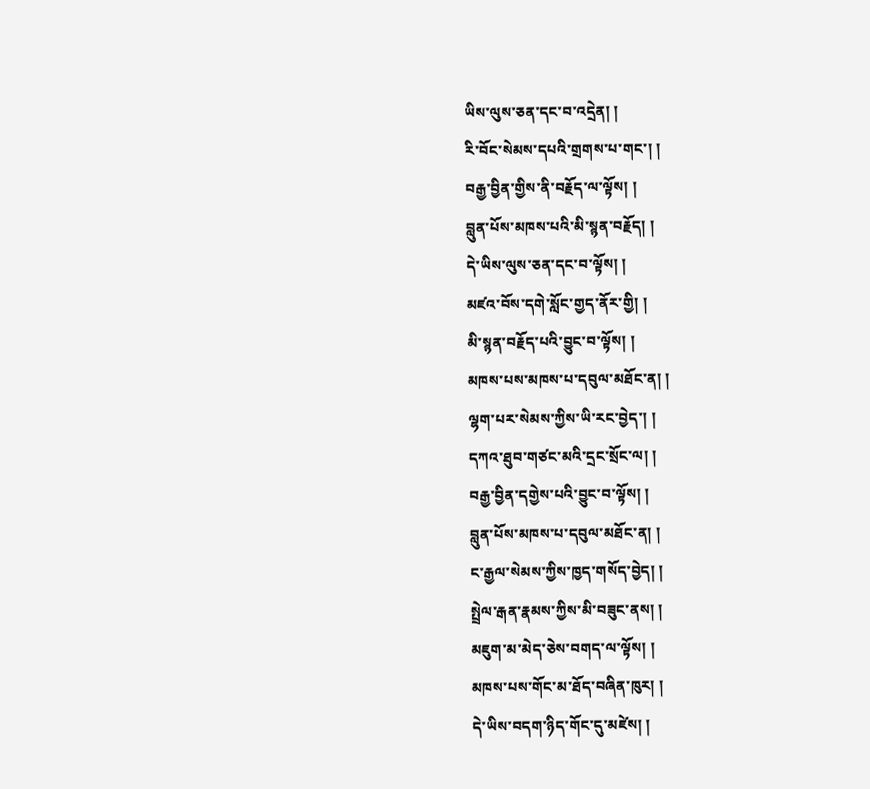ཡིས་ལུས་ཅན་དང་བ་འདྲེན། །
རི་བོང་སེམས་དཔའི་གྲགས་པ་གང་། །
བརྒྱ་བྱིན་གྱིས་ནི་བརྗོད་ལ་ལྟོས། །
བླུན་པོས་མཁས་པའི་མི་སྙན་བརྗོད། །
དེ་ཡིས་ལུས་ཅན་དང་བ་ལྟོས། །
མཛའ་བོས་དགེ་སློང་གྱད་ནོར་གྱི། །
མི་སྙན་བརྗོད་པའི་བྱུང་བ་ལྟོས། །
མཁས་པས་མཁས་པ་དབུལ་མཐོང་ན། །
ལྷག་པར་སེམས་ཀྱིས་ཡི་རང་བྱེད་། །
དཀའ་ཐུབ་གཙང་མའི་དྲང་སྲོང་ལ། །
བརྒྱ་བྱིན་དགྱེས་པའི་བྱུང་བ་ལྟོས། །
བླུན་པོས་མཁས་པ་དབུལ་མཐོང་ན། །
ང་རྒྱལ་སེམས་ཀྱིས་ཁྱད་གསོད་བྱེད། །
སྤྲེལ་རྒན་རྣམས་ཀྱིས་མི་བཟུང་ནས། །
མཇུག་མ་མེད་ཅེས་བགད་ལ་ལྟོས། །
མཁས་པས་གོང་མ་ཐོད་བཞིན་ཁུར། །
དེ་ཡིས་བདག་ཉིད་གོང་དུ་མཛེས། །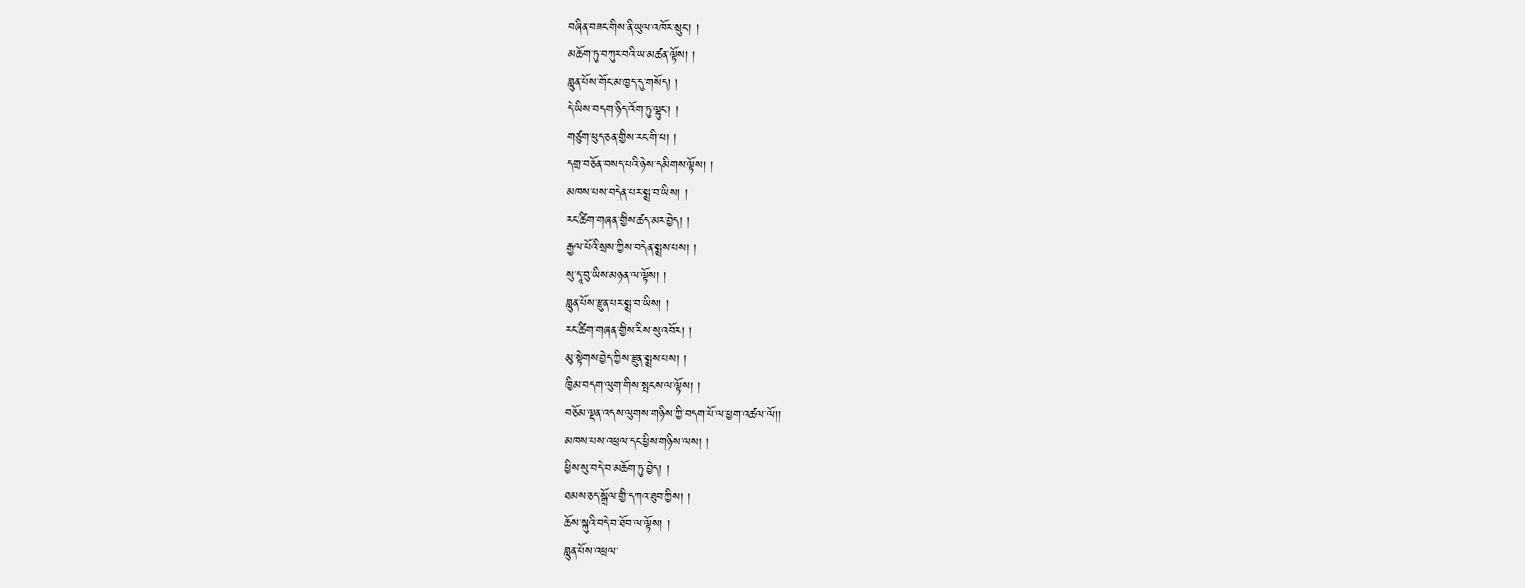བཞིན་བཟང་གིས་ནི་ཡུལ་འཁོར་སྲུང་། །
མཆོག་ཏུ་བཀུར་བའི་ཡ་མཚན་ལྟོས། །
བླུན་པོས་གོང་མ་ཁྱད་དུ་གསོད། །
དེ་ཡིས་བདག་ཉིད་འོག་ཏུ་ལྷུང་། །
གཙུག་ཕུད་ཅན་གྱིས་རང་གི་ཕ། །
དགྲ་བཅོན་བསད་པའི་ཉེས་དམིགས་ལྟོས། །
མཁས་པས་བདེན་པར་སྨྲ་བ་ཡིས། །
རང་ཚིག་གཞན་གྱིས་ཚད་མར་བྱེད། །
རྒྱལ་པོའི་སྲས་ཀྱིས་བདེན་སྨྲས་པས། །
སུ་དཱ་བུ་ཡིས་མཉན་ལ་ལྟོས། །
བླུན་པོས་རྫུན་པར་སྨྲ་བ་ཡིས། །
རང་ཚིག་གཞན་གྱིས་རིས་སུ་འབོར། །
མུ་སྟེགས་བྱེད་ཀྱིས་རྫུན་སྨྲས་པས། །
ཁྱིམ་བདག་ལུག་གིས་སྤངས་ལ་ལྟོས། །
བཅོམ་ལྡན་འདས་ལུགས་གཉིས་ཀྱི་བདག་པོ་ལ་ཕྱག་འཚལ་ལོ།།
མཁས་པས་འཕྲལ་དང་ཕྱིས་གཉིས་ལས། །
ཕྱིས་སུ་བདེ་བ་མཆོག་ཏུ་བྱེད། །
ཐམས་ཅད་སྒྲོལ་གྱི་དཀའ་ཐུབ་ཀྱིས། །
ཆོས་སྐུའི་བདེ་བ་ཐོབ་ལ་ལྟོས། །
བླུན་པོས་འཕྲལ་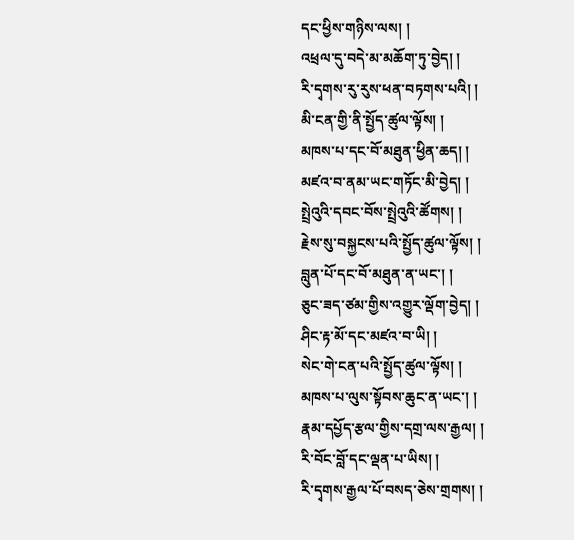དང་ཕྱིས་གཉིས་ལས། །
འཕྲལ་དུ་བདེ་མ་མཆོག་ཏུ་བྱེད། །
རི་དྭགས་རུ་རུས་ཕན་བཏགས་པའི། །
མི་ངན་གྱི་ནི་སྤྱོད་ཚུལ་ལྟོས། །
མཁས་པ་དང་བོ་མཐུན་ཕྱིན་ཆད། །
མཛའ་བ་ནམ་ཡང་གཏོང་མི་བྱེད། །
སྤྲེའུའི་དབང་བོས་སྤྲེའུའི་ཚོགས། །
རྗེས་སུ་བསྐྱངས་པའི་སྤྱོད་ཚུལ་ལྟོས། །
བླུན་པོ་དང་བོ་མཐུན་ན་ཡང་། །
ཅུང་ཟད་ཙམ་གྱིས་འགྱུར་ལྡོག་བྱེད། །
ཤིང་རྟ་མོ་དང་མཛའ་བ་ཡི། །
སེང་གེ་ངན་པའི་སྤྱོད་ཚུལ་ལྟོས། །
མཁས་པ་ལུས་སྟོབས་ཆུང་ན་ཡང་། །
རྣམ་དཔྱོད་རྩལ་གྱིས་དགྲ་ལས་རྒྱལ། །
རི་བོང་བློ་དང་ལྡན་པ་ཡིས། །
རི་དྭགས་རྒྱལ་པོ་བསད་ཅེས་གྲགས། །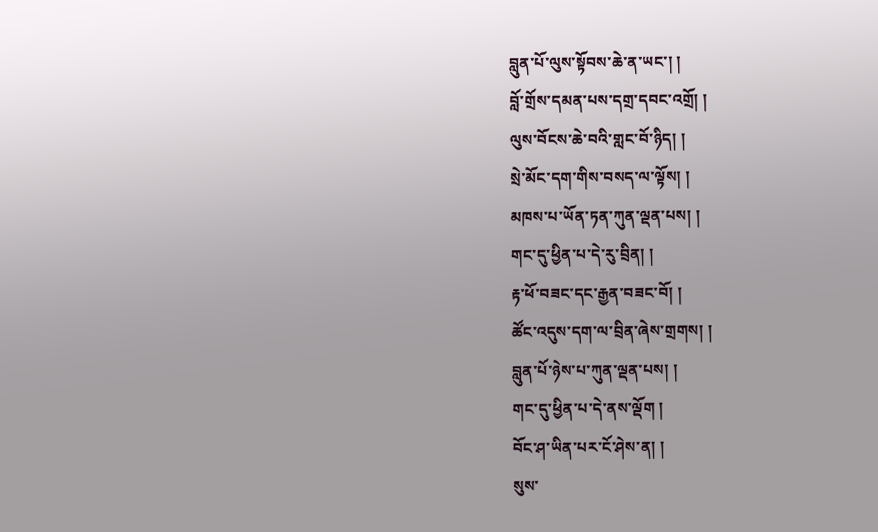བླུན་པོ་ལུས་སྟོབས་ཆེ་ན་ཡང་། །
བློ་གྲོས་དམན་པས་དགྲ་དབང་འགྲོ། །
ལུས་བོངས་ཆེ་བའི་གླང་བོ་ཉིད། །
སྲེ་མོང་དག་གིས་བསད་ལ་ལྟོས། །
མཁས་པ་ཡོན་ཏན་ཀུན་ལྡན་པས། །
གང་དུ་ཕྱིན་པ་དེ་རུ་བྲིན། །
རྟ་ཕོ་བཟང་དང་རྒྱན་བཟང་བོ། །
ཚོང་འདུས་དག་ལ་བྲིན་ཞེས་གྲགས། །
བླུན་པོ་ཉེས་པ་ཀུན་ལྡན་པས། །
གང་དུ་ཕྱིན་པ་དེ་ནས་ལྡོག །
བོང་ཤ་ཡིན་པར་ངོ་ཤེས་ན། །
སུས་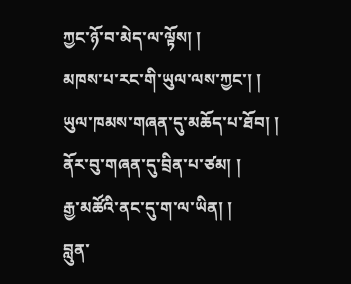ཀྱང་ཉོ་བ་མེད་ལ་ལྟོས། །
མཁས་པ་རང་གི་ཡུལ་ལས་ཀྱང་། །
ཡུལ་ཁམས་གཞན་དུ་མཆོད་པ་ཐོབ། །
ནོར་བུ་གཞན་དུ་བྲིན་པ་ཙམ། །
རྒྱ་མཚོའི་ནང་དུ་ག་ལ་ཡིན། །
བླུན་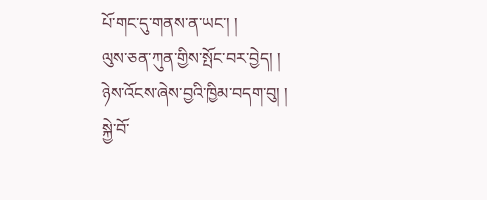པོ་གང་དུ་གནས་ན་ཡང་། །
ལུས་ཅན་ཀུན་གྱིས་སྤོང་བར་བྱེད། །
ཉེས་འོངས་ཞེས་བྱའི་ཁྱིམ་བདག་བུ། །
སྐྱེ་བོ་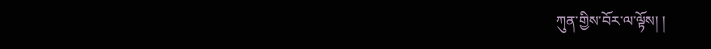ཀུན་གྱིས་བོར་ལ་ལྟོས། །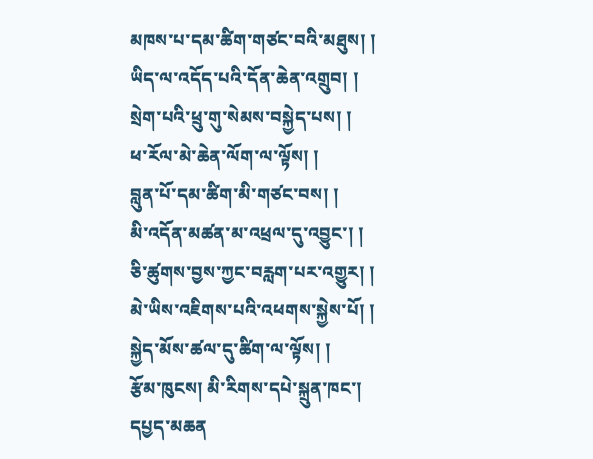མཁས་པ་དམ་ཚིག་གཙང་བའི་མཐུས། །
ཡིད་ལ་འདོད་པའི་དོན་ཆེན་འགྲུབ། །
སྲེག་པའི་ཕྲུ་གུ་སེམས་བསྐྱེད་པས། །
ཕ་རོལ་མེ་ཆེན་ལོག་ལ་ལྟོས། །
བླུན་པོ་དམ་ཚིག་མི་གཙང་བས། །
མི་འདོན་མཚན་མ་འཕྲལ་དུ་འབྱུང་། །
ཅི་ཚུགས་བྱས་ཀྱང་བརླག་པར་འགྱུར། །
མེ་ཡིས་འཇིགས་པའི་འཕགས་སྐྱེས་པོ། །
སྐྱེད་མོས་ཚལ་དུ་ཚིག་ལ་ལྟོས། །
རྩོམ་ཁུངས། མི་རིགས་དཔེ་སྐྲུན་ཁང་།
དཔྱད་མཆན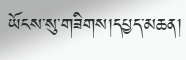ཡོངས་སུ་གཟིགས།དཔྱད་མཆན།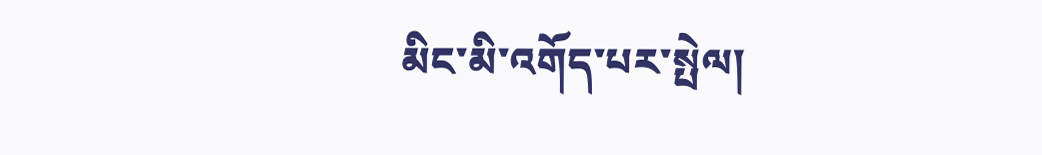མིང་མི་འགོད་པར་སྤེལ།